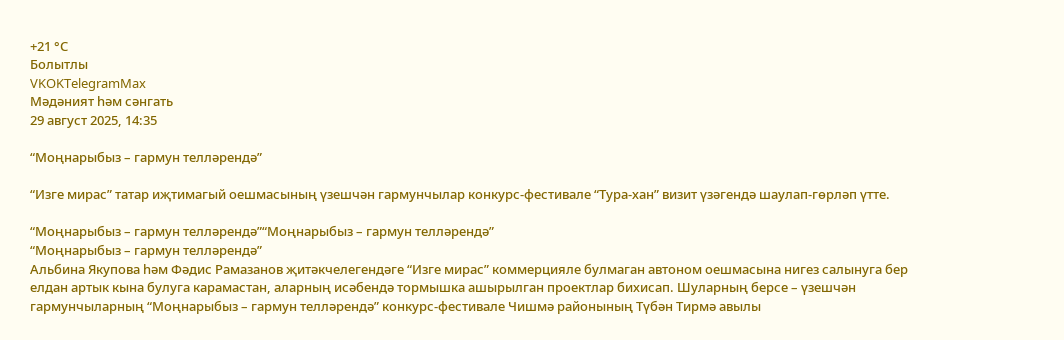+21 °С
Болытлы
VKOKTelegramMax
Мәдәният һәм сәнгать
29 август 2025, 14:35

“Моңнарыбыз – гармун телләрендә”

“Изге мирас” татар иҗтимагый оешмасының үзешчән гармунчылар конкурс-фестивале “Тура-хан” визит үзәгендә шаулап-гөрләп үтте.

“Моңнарыбыз – гармун телләрендә”“Моңнарыбыз – гармун телләрендә”
“Моңнарыбыз – гармун телләрендә”
Альбина Якупова һәм Фәдис Рамазанов җитәкчелегендәге “Изге мирас” коммерцияле булмаган автоном оешмасына нигез салынуга бер елдан артык кына булуга карамастан, аларның исәбендә тормышка ашырылган проектлар бихисап. Шуларның берсе – үзешчән гармунчыларның “Моңнарыбыз – гармун телләрендә” конкурс-фестивале Чишмә районының Түбән Тирмә авылы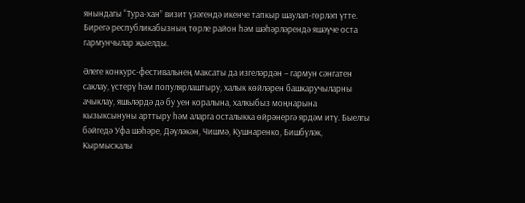янындагы “Тура-хан” визит үзәгендә икенче тапкыр шаулап-гөрләп үтте. Бирегә республикабызның төрле район һәм шәһәрләрендә яшәүче оста гармунчылар җыелды.

Әлеге конкурс-фестивальнең максаты да изгеләрдән – гармун сәнгатен саклау, үстерү һәм популярлаштыру, халык көйләрен башкаручыларны ачыклау, яшьләрдә дә бу уен коралына, халкыбыз моңнарына кызыксынуны арттыру һәм аларга осталыкка өйрәнергә ярдәм итү. Быелгы бәйгедә Уфа шәһәре, Дәүләкән, Чишмә, Кушнаренко, Бишбүләк, Кырмыскалы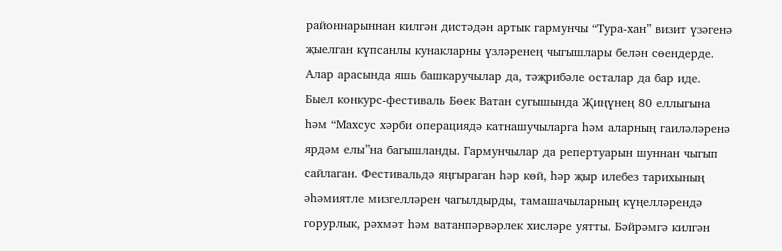районнарыннан килгән дистәдән артык гармунчы “Тура-хан” визит үзәгенә җыелган күпсанлы кунакларны үзләренең чыгышлары белән сөендерде. Алар арасында яшь башкаручылар да, тәҗрибәле осталар да бар иде.
Быел конкурс-фестиваль Бөек Ватан сугышында Җиңүнең 80 еллыгына һәм “Махсус хәрби операциядә катнашучыларга һәм аларның гаиләләренә ярдәм елы”на багышланды. Гармунчылар да репертуарын шуннан чыгып сайлаган. Фестивальдә яңгыраган һәр көй, һәр җыр илебез тарихының әһәмиятле мизгелләрен чагылдырды, тамашачыларның күңелләрендә горурлык, рәхмәт һәм ватанпәрвәрлек хисләре уятты. Бәйрәмгә килгән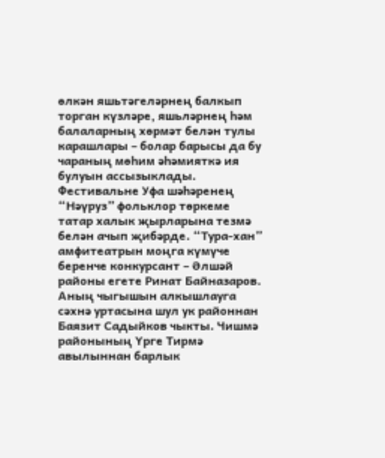өлкән яшьтәгеләрнең балкып торган күзләре, яшьләрнең һәм балаларның хөрмәт белән тулы карашлары – болар барысы да бу чараның мөһим әһәмияткә ия булуын ассызыклады.
Фестивальне Уфа шәһәренең “Нәүруз” фольклор төркеме татар халык җырларына тезмә белән ачып җибәрде. “Тура-хан” амфитеатрын моңга күмүче беренче конкурсант – Әлшәй районы егете Ринат Байназаров. Аның чыгышын алкышлауга сәхнә уртасына шул ук районнан Баязит Садыйков чыкты. Чишмә районының Үрге Тирмә авылыннан барлык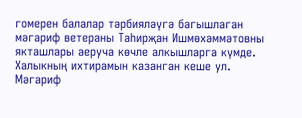гомерен балалар тәрбияләүгә багышлаган мәгариф ветераны Таһирҗан Ишмөхәммәтовны якташлары аеруча көчле алкышларга күмде. Халыкның ихтирамын казанган кеше ул. Мәгариф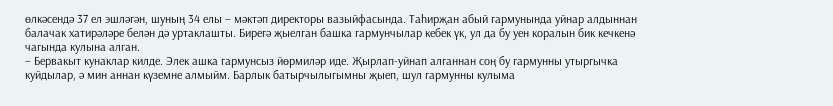өлкәсендә 37 ел эшләгән, шуның 34 елы – мәктәп директоры вазыйфасында. Таһирҗан абый гармунында уйнар алдыннан балачак хатирәләре белән дә уртаклашты. Бирегә җыелган башка гармунчылар кебек үк, ул да бу уен коралын бик кечкенә чагында кулына алган.
– Бервакыт кунаклар килде. Элек ашка гармунсыз йөрмиләр иде. Җырлап-уйнап алганнан соң бу гармунны утыргычка куйдылар, ә мин аннан күземне алмыйм. Барлык батырчылыгымны җыеп, шул гармунны кулыма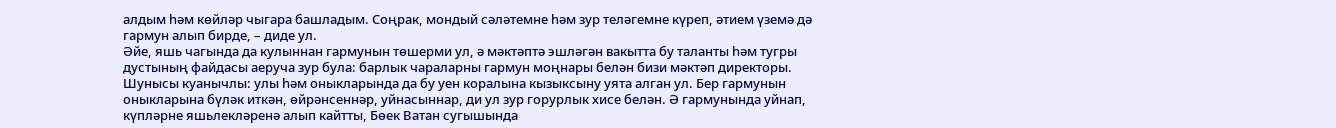алдым һәм көйләр чыгара башладым. Соңрак, мондый сәләтемне һәм зур теләгемне күреп, әтием үземә дә гармун алып бирде, – диде ул.
Әйе, яшь чагында да кулыннан гармунын төшерми ул, ә мәктәптә эшләгән вакытта бу таланты һәм тугры дустының файдасы аеруча зур була: барлык чараларны гармун моңнары белән бизи мәктәп директоры. Шунысы куанычлы: улы һәм оныкларында да бу уен коралына кызыксыну уята алган ул. Бер гармунын оныкларына бүләк иткән, өйрәнсеннәр, уйнасыннар, ди ул зур горурлык хисе белән. Ә гармунында уйнап, күпләрне яшьлекләренә алып кайтты, Бөек Ватан сугышында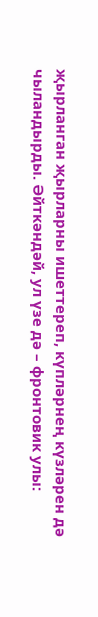җырланган җырларны ишеттереп, күпләрнең күзләрен дә чыландырды. Әйткәндәй, ул үзе дә – фронтовик улы: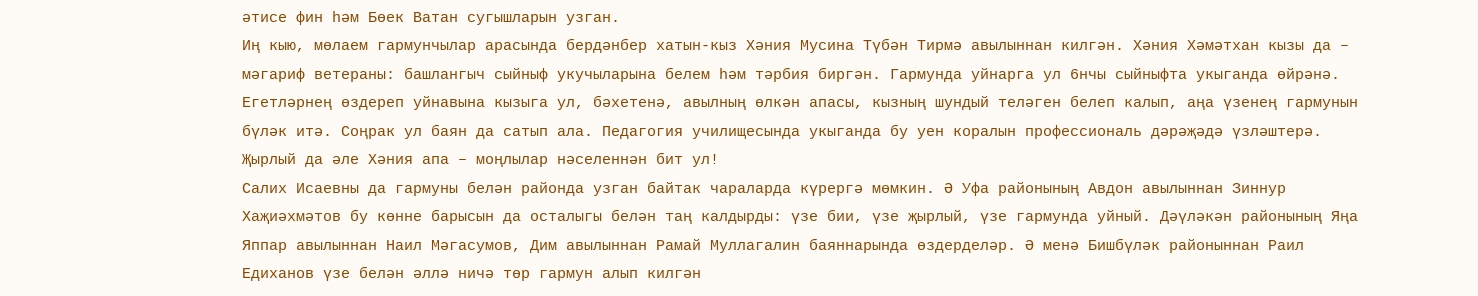әтисе фин һәм Бөек Ватан сугышларын узган.
Иң кыю, мөлаем гармунчылар арасында бердәнбер хатын-кыз Хәния Мусина Түбән Тирмә авылыннан килгән. Хәния Хәмәтхан кызы да – мәгариф ветераны: башлангыч сыйныф укучыларына белем һәм тәрбия биргән. Гармунда уйнарга ул 6нчы сыйныфта укыганда өйрәнә. Егетләрнең өздереп уйнавына кызыга ул, бәхетенә, авылның өлкән апасы, кызның шундый теләген белеп калып, аңа үзенең гармунын бүләк итә. Соңрак ул баян да сатып ала. Педагогия училищесында укыганда бу уен коралын профессиональ дәрәҗәдә үзләштерә. Җырлый да әле Хәния апа – моңлылар нәселеннән бит ул!
Салих Исаевны да гармуны белән районда узган байтак чараларда күрергә мөмкин. Ә Уфа районының Авдон авылыннан Зиннур Хаҗиәхмәтов бу көнне барысын да осталыгы белән таң калдырды: үзе бии, үзе җырлый, үзе гармунда уйный. Дәүләкән районының Яңа Яппар авылыннан Наил Мәгасумов, Дим авылыннан Рамай Муллагалин баяннарында өздерделәр. Ә менә Бишбүләк районыннан Раил Едиханов үзе белән әллә ничә төр гармун алып килгән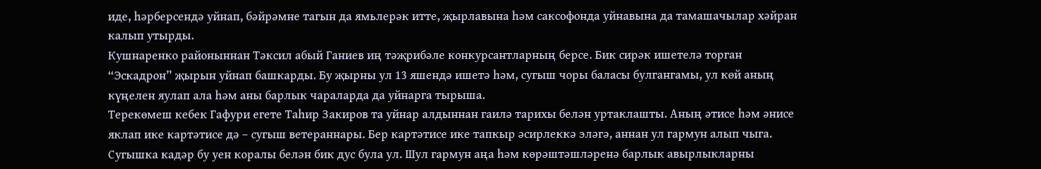иде, һәрберсендә уйнап, бәйрәмне тагын да ямьлерәк итте, җырлавына һәм саксофонда уйнавына да тамашачылар хәйран калып утырды.
Кушнаренко районыннан Тәксил абый Ганиев иң тәҗрибәле конкурсантларның берсе. Бик сирәк ишетелә торган “Эскадрон” җырын уйнап башкарды. Бу җырны ул 13 яшендә ишетә һәм, сугыш чоры баласы булгангамы, ул көй аның күңелен яулап ала һәм аны барлык чараларда да уйнарга тырыша.
Терекөмеш кебек Гафури егете Таһир Закиров та уйнар алдыннан гаилә тарихы белән уртаклашты. Аның әтисе һәм әнисе яклап ике картәтисе дә – сугыш ветераннары. Бер картәтисе ике тапкыр әсирлеккә эләгә, аннан ул гармун алып чыга. Сугышка кадәр бу уен коралы белән бик дус була ул. Шул гармун аңа һәм көрәштәшләренә барлык авырлыкларны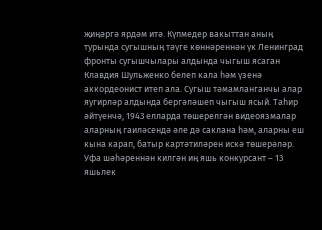җиңәргә ярдәм итә. Күпмедер вакыттан аның турында сугышның тәүге көннәреннән үк Ленинград фронты сугышчылары алдында чыгыш ясаган Клавдия Шульженко белеп кала һәм үзенә аккордеонист итеп ала. Сугыш тәмамланганчы алар яугирләр алдында бергәләшеп чыгыш ясый. Таһир әйтүенчә, 1943 елларда төшерелгән видеоязмалар аларның гаиләсендә әле дә саклана һәм, аларны еш кына карап, батыр картәтиләрен искә төшерәләр.
Уфа шәһәреннән килгән иң яшь конкурсант – 13 яшьлек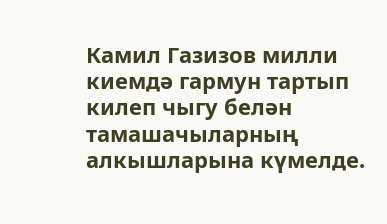Камил Газизов милли киемдә гармун тартып килеп чыгу белән тамашачыларның алкышларына күмелде.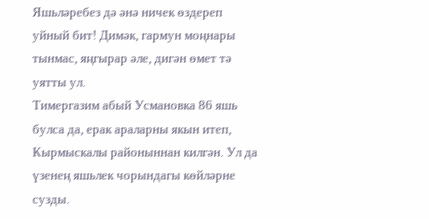Яшьләребез дә әнә ничек өздереп уйный бит! Димәк, гармун моңнары тынмас, яңгырар әле, дигән өмет тә уятты ул.
Тимергазим абый Усмановка 86 яшь булса да, ерак араларны якын итеп, Кырмыскалы районыннан килгән. Ул да үзенең яшьлек чорындагы көйләрне сузды.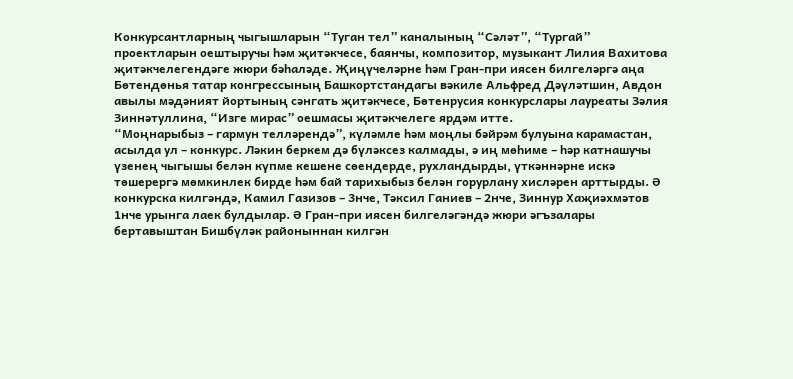Конкурсантларның чыгышларын “Туган тел” каналының “Сәләт”, “Тургай” проектларын оештыручы һәм җитәкчесе, баянчы, композитор, музыкант Лилия Вахитова җитәкчелегендәге жюри бәһаләде. Җиңүчеләрне һәм Гран-при иясен билгеләргә аңа Бөтендөнья татар конгрессының Башкортстандагы вәкиле Альфред Дәүләтшин, Авдон авылы мәдәният йортының сәнгать җитәкчесе, Бөтенрусия конкурслары лауреаты Зәлия Зиннәтуллина, “Изге мирас” оешмасы җитәкчелеге ярдәм итте.
“Моңнарыбыз – гармун телләрендә”, күләмле һәм моңлы бәйрәм булуына карамастан, асылда ул – конкурс. Ләкин беркем дә бүләксез калмады, ә иң мөһиме – һәр катнашучы үзенең чыгышы белән күпме кешене сөендерде, рухландырды, үткәннәрне искә төшерергә мөмкинлек бирде һәм бай тарихыбыз белән горурлану хисләрен арттырды. Ә конкурска килгәндә, Камил Газизов – 3нче, Тәксил Ганиев – 2нче, Зиннур Хаҗиәхмәтов 1нче урынга лаек булдылар. Ә Гран-при иясен билгеләгәндә жюри әгъзалары бертавыштан Бишбүләк районыннан килгән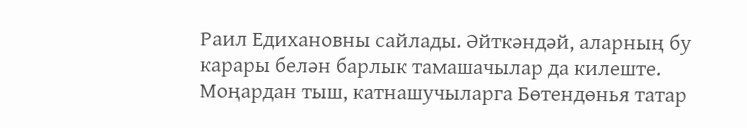Раил Едихановны сайлады. Әйткәндәй, аларның бу карары белән барлык тамашачылар да килеште. Моңардан тыш, катнашучыларга Бөтендөнья татар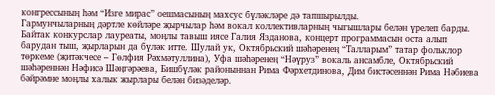конгрессының һәм “Изге мирас” оешмасының махсус бүләкләре дә тапшырылды.
Гармунчыларның дәртле көйләре җырчылар һәм вокал коллективларның чыгышлары белән үрелеп барды. Байтак конкурслар лауреаты, моңлы тавыш иясе Галия Язданова, концерт программасын оста алып барудан тыш, җырларын да бүләк итте. Шулай ук, Октябрьский шәһәренең “Талларым” татар фольклор төркеме (җитәкчесе – Гөлфия Рәхмәтуллина), Уфа шәһәренең “Нәүруз” вокаль ансамбле, Октябрьский шәһәреннән Нәфисә Шәңгәрәева, Бишбүләк районыннан Рима Фәрхетдинова, Дим бистәсеннән Рима Нәбиева бәйрәмне моңлы халык жырлары белән бизәделәр.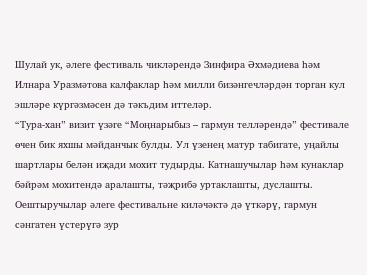Шулай ук, әлеге фестиваль чикләрендә Зинфира Әхмәдиева һәм Илнара Уразмәтова калфаклар һәм милли бизәнгечләрдән торган кул эшләре күргәзмәсен дә тәкъдим иттеләр.
“Тура-хан” визит үзәге “Моңнарыбыз – гармун телләрендә” фестивале өчен бик яхшы мәйданчык булды. Ул үзенең матур табигате, уңайлы шартлары белән иҗади мохит тудырды. Катнашучылар һәм кунаклар бәйрәм мохитендә аралашты, тәҗрибә уртаклашты, дуслашты. Оештыручылар әлеге фестивальне киләчәктә дә үткәрү, гармун сәнгатен үстерүгә зур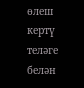өлеш кертү теләге белән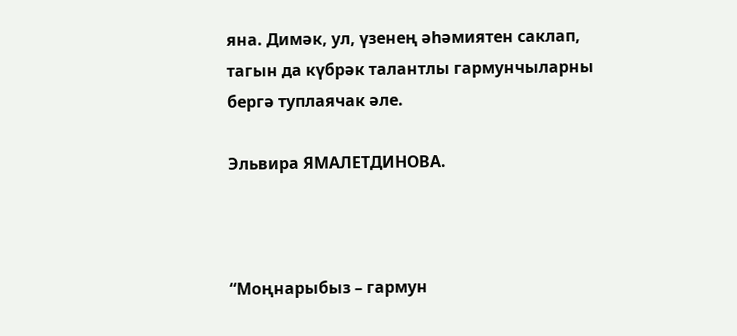яна. Димәк, ул, үзенең әһәмиятен саклап, тагын да күбрәк талантлы гармунчыларны бергә туплаячак әле.

Эльвира ЯМАЛЕТДИНОВА.



“Моңнарыбыз – гармун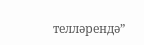телләрендә”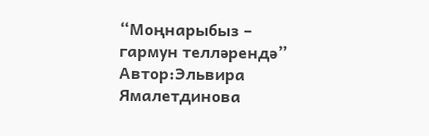“Моңнарыбыз – гармун телләрендә”
Автор:Эльвира Ямалетдинова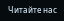Читайте нас